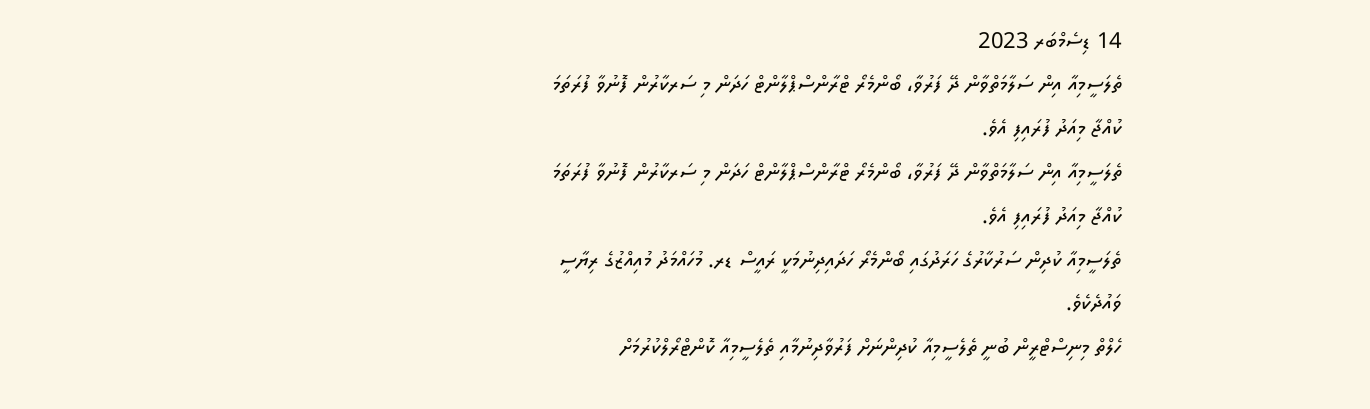14 ޑިސެމްބަރ 2023
ތެލަސީމިއާ އިން ސަލާމަތްވާން ދޭ ފަރުވާ، ބޯންމެރޯ ޓްރާންސްޕްލާންޓް ހަދަން މި ސަރކާރުން ފޮނުވާ ފުރަތަމަ ކުއްޖާ މިއަދު ފުރައިފި އެވެ.
ތެލަސީމިއާ އިން ސަލާމަތްވާން ދޭ ފަރުވާ، ބޯންމެރޯ ޓްރާންސްޕްލާންޓް ހަދަން މި ސަރކާރުން ފޮނުވާ ފުރަތަމަ ކުއްޖާ މިއަދު ފުރައިފި އެވެ.
ތެލަސީމިއާ ކުދިން ސަރުކާރުގެ ހަރަދުގައި ބޯންމެރޯ ހަދައިދިނުމަކީ ރައީސް ޑރ. މުހައްމަދު މުއިއްޒުގެ ރިޔާސީ ވައުދެކެވެ.
ހެލްތް މިނިސްޓްރީން ބުނީ ތެލެސީމިއާ ކުދިންނަށް ފަރުވާދިނުމާއި ތެލެސީމިއާ ކޮންޓްރޯލްކުރުމަށް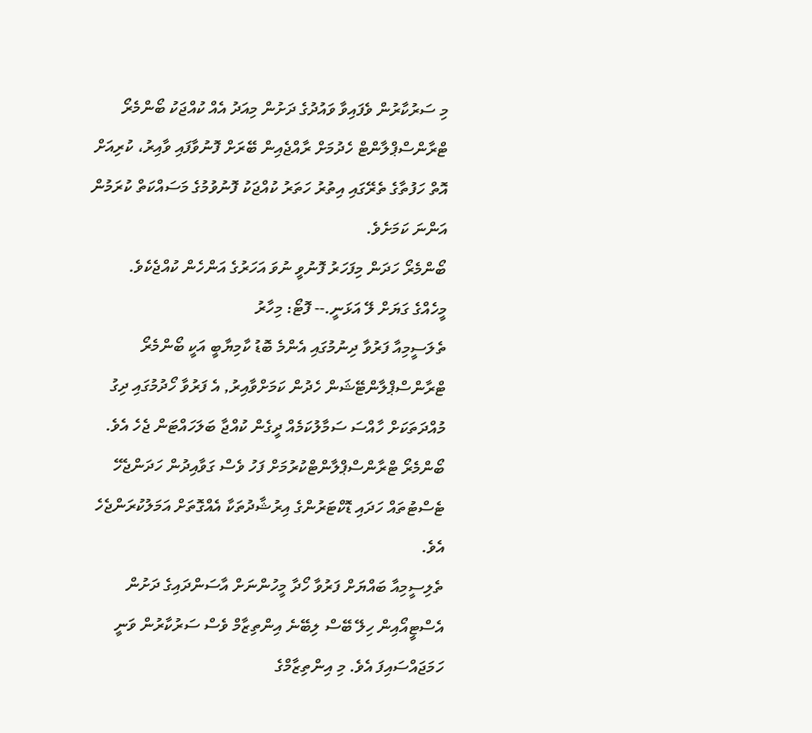މި ސަރުކާރުން ވެފައިވާ ވައުދުގެ ދަށުން މިއަދު އެއް ކުއްޖަކު ބޯންމެރޯ ޓްރާންސްޕްލާންޓް ހެދުމަށް ރާއްޖެއިން ބޭރަށް ފޮނުވާފައި ވާއިރު، ކުރިއަށް އޮތް ހަފުތާގެ ތެރޭގައި އިތުރު ހަތަރު ކުއްޖަކު ފޮނުވުމުގެ މަސައްކަތް ކުރަމުން އަންނަ ކަމަށެވެ.
ބޯންމެރޯ ހަދަން މިފަހަރު ފޮނުވީ ނުވަ އަހަރުގެ އަންހެން ކުއްޖެކެވެ.
މީހެއްގެ ގަޔަށް ލޭ އަޅަނީ.-- ފޮޓޯ: މިހާރު
ތެލަސީމިއާ ފަރުވާ ދިނުމުގައި އެންމެ ބޮޑު ކާމިޔާބީ އަކީ ބޯންމެރޯ ޓްރާންސްޕްލާންޓޭޝަން ހެދުން ކަމަށްވާއިރު, އެ ފަރުވާ ހޯދުމުގައި ދިގު މުއްދަތަކަށް ހާއްސަ ސަމާލުކަމެއް ދީގެން ކުއްޖާ ބަލަހައްޓަން ޖެހެ އެވެ. ބޯންމެރޯ ޓްރާންސްޕްލާންޓްކުރުމަށް ފަހު ވެސް ގަވާއިދުން ހަދަންޖެހޭ ޓެސްޓުތައް ހަދައި ޑޮކްޓަރުންގެ އިރުޝާދުތަކާ އެއްގޮތަށް އަމަލުކުރަންޖެހެ އެވެ.
ތެލިސީމިއާ ބައްޔަށް ފަރުވާ ހޯދާ މީހުންނަށް އާސަންދައިގެ ދަށުން އެސްޓީއޯއިން ހިލޭ ބޭސް ލިބޭނެ އިންތިޒާމް ވެސް ސަރުކާރުން ވަނީ ހަމަޖައްސައިފަ އެވެ. މި އިންތިޒާމްގެ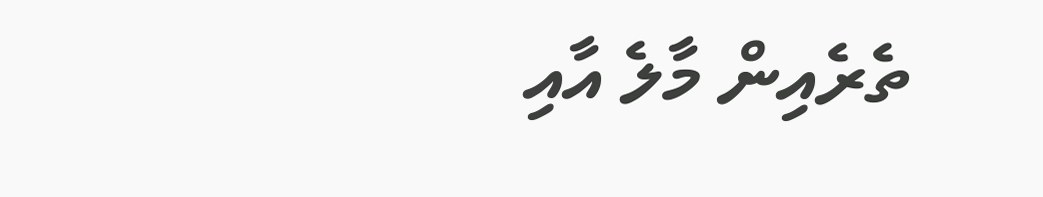ތެރެއިން މާލެ އާއި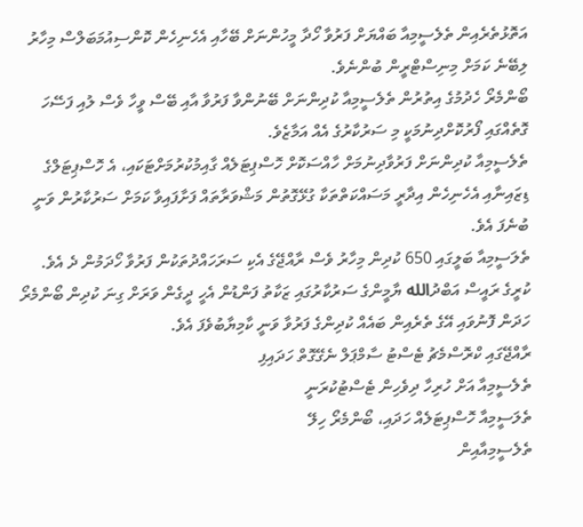އަތޮޅުތެރެއިން ތެލެސީމިއާ ބައްޔަށް ފަރުވާ ހޯދާ މީހުންނަށް ބޭހާއި އެހެނިހެން ކޮންސިއުމަބަލްސް މިހާރު ލިބޭނެ ކަމަށް މިނިސްޓްރީން ބުންނެވެ.
ބޯންމެރޯ ހެދުމުގެ އިތުރުން ތެލެސީމިއާ ކުދިންނަށް ބޭނުންވާ ފަރުވާ އާއި ބޭސް ވީހާ ވެސް ލުއި ފަސޭހަ ގޮތެއްގައި ފޯރުކޮށްދިނުމަކީ މި ސަރުކާރުގެ އެއް އަމާޒެވެ.
ތެލެސީމިއާ ކުދިންނަށް ފަރުވާދިނުމަށް ހާއްސަކޮށް ހޮސްޕިޓަލެއް ގާއިމުކުރުމަށްޓަކައި، އެ ހޮސްޕިޓަލްގެ ޑިޒައިނާއި އެހެނިހެން އިދާރީ މަސައްކަތްތަކާ ގުޅޭގޮތުން މަޝްވަރާތައް ފަށާފައިވާ ކަމަށް ސަރުކާރުން ވަނީ ބުނެފަ އެވެ.
ތެލަސީމިއާ ބަލީގައި 650 ކުދިން މިހާރު ވެސް ރާއްޖޭގެ އެކި ސަރަހައްދުތަކުން ފަރުވާ ހޯދަމުން ދެ އެވެ.
ކުރީގެ ރައީސް އަބްދުالله ޔާމީންގެ ސަރުކާރުގައި ޒަކާތު ފަންޑުން އެހީ ދީގެން ވަރަށް ގިނަ ކުދިން ބޯންމެރޯ ހަދަން ފޮނުވައި އޭގެ ތެރެއިން ބައެއް ކުދިންގެ ފަރުވާ ވަނީ ކާމިޔާބުވެފަ އެވެ.
ރާއްޖޭގައި ކްރޮސްމެޗު ޓެސްޓު ސާމްޕަލް ނެގޭގޮތް ހަދައިފި
ތެލެސީމިއާ އަށް ހުރިހާ ދިވެހިން ޓެސްޓުކުރަނީ
ތެލަސީމިއާ ހޮސްޕިޓަލެއް ހަދައި، ބޯންމެރޯ ހިލޭ
ތެލެސީމިއާއިން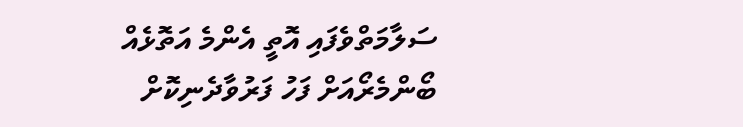ސަލާމަތްވެފައި އޮތީ އެންމެ އަތޮޅެއް
ބޯންމެރޯއަށް ފަހު ފަރުވާދެނިކޮށް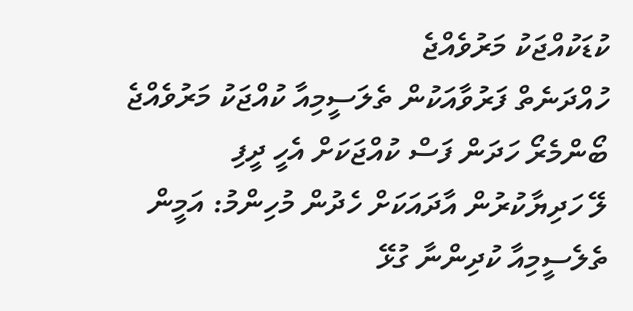ކުޑަކުއްޖަކު މަރުވެއްޖެ
ހުއްދަނެތް ފަރުވާއަކުން ތެލަސީމިއާ ކުއްޖަކު މަރުވެއްޖެ
ބޯންމެރޯ ހަދަން ފަސް ކުއްޖަކަށް އެހީ ދީފި
ލޭ ހަދިޔާކުރުން އާދައަކަށް ހެދުން މުހިންމު: އަމީން
ތެލެސީމިއާ ކުދިންނާ ގުޅޭ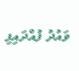ވައުދު ފުއްދައިފި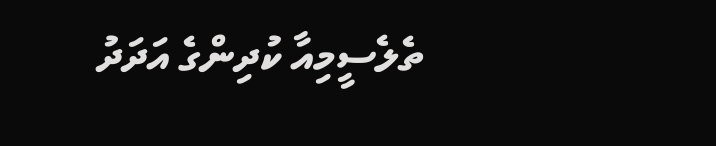ތެލެސީމިއާ ކުދިންގެ އަދަދު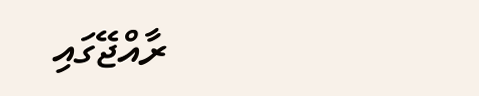ރާއްޖޭގައި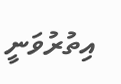އިތުރުވަނީ